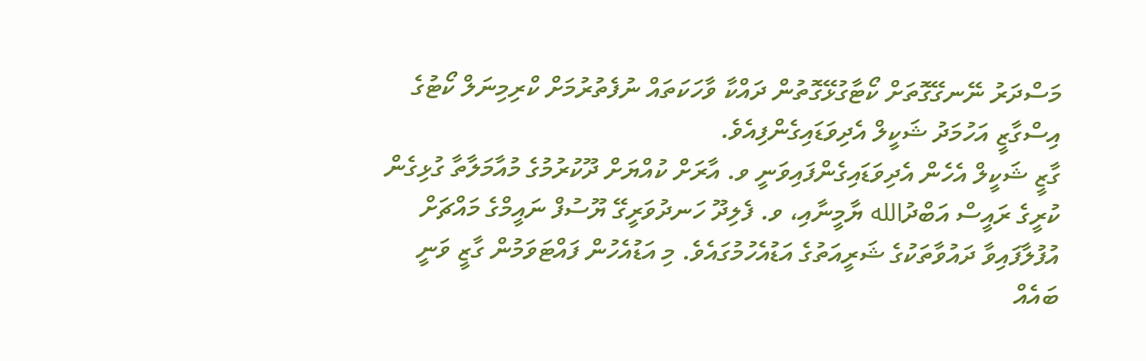މަސްދަރު ނޭނގޭގޮތަށް ކޯޓާގުޅޭގޮތުން ދައްކާ ވާހަކަތައް ނުފެތުރުމަށް ކްރިމިނަލް ކޯޓުގެ އިސްގާޒީ އަހުމަދު ޝަކީލް އެދިވަޑައިގެންފިއެވެ.
ގާޒީ ޝަކީލް އެހެން އެދިވަޑައިގެންފައިވަނީ ވ. އާރަށް ކުއްޔަށް ދޫކުރުމުގެ މުއާމަލާތާ ގުޅިގެން ކުރީގެ ރައީސް އަބްދުالله ޔާމީނާއި، ވ. ފެލިދޫ ހަނދުވަރީގޭ ޔޫސުފް ނައީމްގެ މައްޗަށް އުފުލާފައިވާ ދައުވާތަކުގެ ޝަރީއަތުގެ އަޑުއެހުމުގައެވެ. މި އަޑުއެހުން ފައްޓަވަމުން ގާޒީ ވަނީ ބައެއް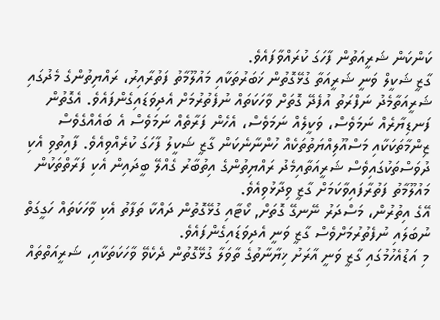ކަންކަން ޝަރީއަތުން ފާހަގަ ކުރައްވާފައެވެ.
ގާޒީ ޝަކީލް ވަނީ ޝަރީއަތާ ގުޅޭގޮތުން ޚަބަރުތަކާއި މައުލޫމާތު ފަތުރާއިރު، ރައްޔިތުންގެ މެދުގައި ޝަރީއަތާމެދު ނަފްރަތު އުފެދޭ ގޮތަށް ވާހަކަތައް ނުފެތުރުމަށް އެދިވަޑައިގެންފައެވެ. އެގޮތުން ފަނޑިޔާރެއް ނަމަވެސް، ވަކީލެއް ނަމަވެސް، އެހެން ފަރާތެއް ނަމަވެސް އެ ބައެއްގެވެސް ޒިންމާތަކަކާއި މަސްއޫލިއްޔަތުތަކެއް ހުންނާނެކަން ގާޒީ ޝަކީލު ފާހަގަ ކުރެއްވިއެވެ. ފާއިތުވި އެކި ދުވަސްތަކުގައިވެސް ޝަރީއަތާއިމެދު ރައްޔިތުންގެ އިތުބާރު ގެއްލޭ ބީދައިން އެކި ފަރާތްތަކުން މައުލޫމާތު ފަތުރާފައިވާކަމަށް ގާޒީ ވިދާޅުވިއެވެ.
އޭގެ އިތުރުން، މަސްދަރު ނޭނގޭ ގޮތަށް, ކޯޓާއި ގުޅޭގޮތުން ދައްކާ ތަފާތު އެކި ވާހަކަތައް ހަގީގަތް ނުބަލައި ނުފެތުރުމަށްވެސް ގާޒީ ވަނީ އެދިވަޑައިގެންފައެވެ.
މި އަޑުއެހުމުގައި ގާޒީ ވަނީ އާރަށު ޚިޔާނާތުގެ ތާވަލާ ގުޅޭގޮތުން ދެކެވޭ ވާހަކަތަކާއި، ޝަރީއަތްތައް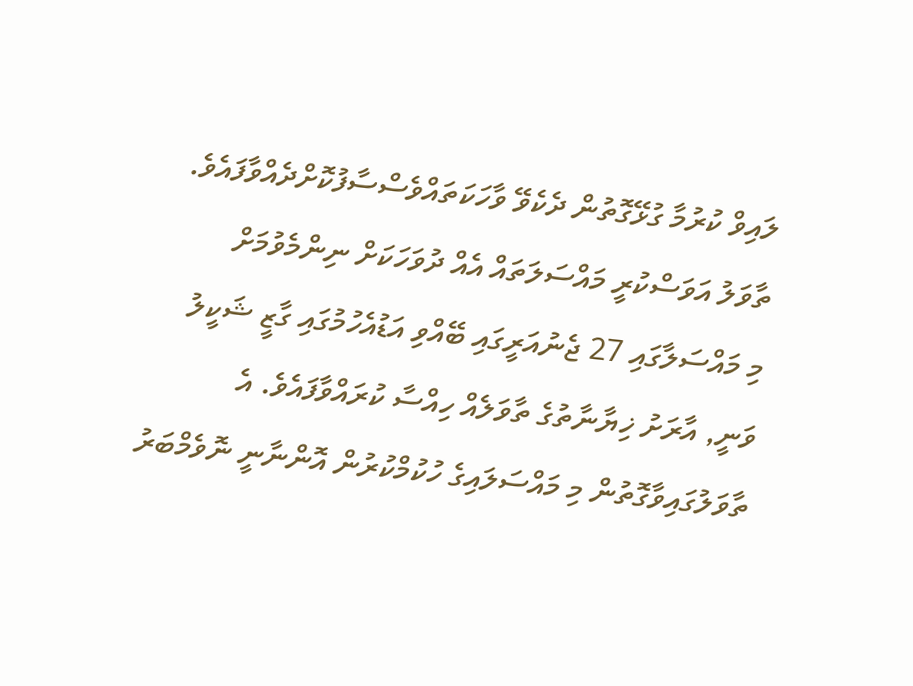ލައިވް ކުރުމާ ގުޅޭގޮތުން ދެކެވޭ ވާހަކަތައްވެސްސާފުކޮށްދެއްވާފައެވެ.
ތާވަލު އަވަސްކުރީ މައްސަލަތައް އެއް ދުވަހަކަށް ނިންމެވުމަށް
މި މައްސަލާގައި 27 ޖެނުއަރީގައި ބޭއްވި އަޑުއެހުމުގައި ގާޒީ ޝަކީލު ވަނީ, އާރަށު ޚިޔާނާތުގެ ތާވަލެއް ހިއްސާ ކުރައްވާފައެވެ. އެ ތާވަލުގައިވާގޮތުން މި މައްސަލައިގެ ހުކުމްކުރުން އޮންނާނީ ނޮވެމްބަރު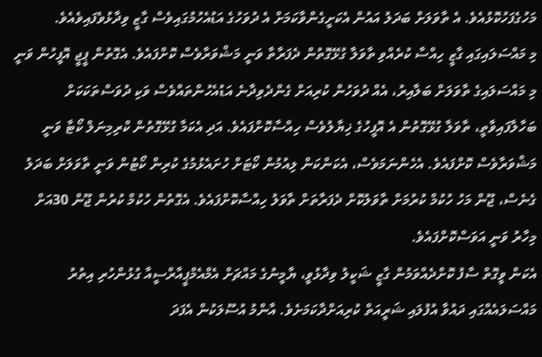މަހުގެފަހުކޮޅުއެވެ. އެ ތާވަލަށް ބަދަލު އައުން އެކަށީގެންވާކަމަށް އެ ދުވަހުގެ އަޑުއެހުމުގައިވެސް ގާޒީ ވިދާޅުވެފައިވެއެވެ.
މި މައްސަލައިގައި ގާޒީ ހިއްސާ ކުރެއްވި ތާވަލާ ގުޅޭގޮތުން ދެފަރާތާ ވަނީ މަޝްވަރާވެސް ކޮށްފައެވެ. އެގޮތުން ޕީޖީ އޮފީހުން ވަނީ މި މައްސަލައިގެ ތާވަލަށް ބަލާއިރު، އެއް ދުވަހުން ކުރިއަށް ގެންދެވިދާނެ އަޑުއެހުންތައްވެސް ވަކި ދުވަސްތަކަކަށް ބަހާލާފައިވާތީ، ތާވަލާ ގުޅޭގޮތުން އެ އޮފީހުގެ ޚިޔާލުވެސް ހިއްސާކޮށްފައެވެ. އަދި އެކަމާ ގުޅޭގޮތުން ކްރިމިނަލް ކޯޓާ ވަނީ މަޝްވަރާވެސް ކޮށްފައެވެ. އެހެންނަމަވެސް، އެކަންކަން ލިއުމުން ކޯޓަށް ހުށައެޅުމުގެ ކުރިން ކޯޓުން ވަނީ ތާވަލަށް ބަދަލު ގެނެސް، ޖޫން މަހު ހުކުމް ކުރުމަށް ތާވަލުކޮށް ދެފަރާތަށް ތާވަލު ހިއްސާކޮށްފައެވެ. އެގޮތުން ހުކުމް ކުރުން ޖޫން 30އަށް މިހާރު ވަނީ އަވަސްކޮށްފައެވެ.
އެކަން ވީގޮތް ސާފު ކޮށްދެއްވަމުން ގާޒީ ޝަކީލު ވިދާޅުވީ، ޔާމީނުގެ މައްޗަށް އެމްއެމްޕީއާރްސީއާ ގުޅުންހުރި އިތުރު މައްސަލައެއްގައި ދައުވާ އުފުލައި ޝަރީއަތް ކުރިއަށްދާކަމަށެވެ. އާންމު އުސޫލަކުން އެފަދަ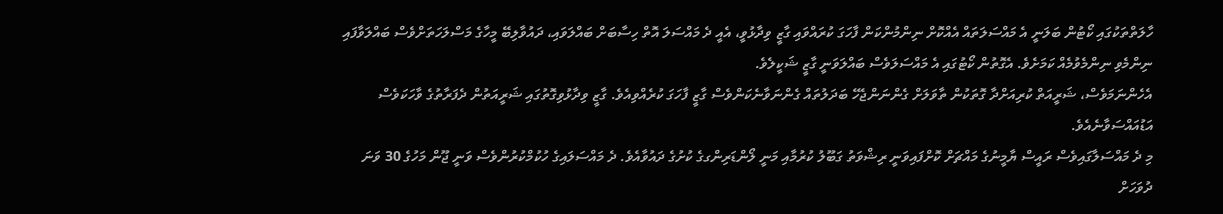ހާލަތްތަކުގައި ކޯޓުން ބަލަނީ އެ މައްސަލަތައް އެއްކޮށް ނިންމުންކަން ފާހަގަ ކުރައްވައި ގާޒީ ވިދާޅުވީ، އެއީ ދެ މައްސަލަ އޮތް ހިސާބަށް ބައްލަވައި، ދައުވާލިބޭ މީހާގެ މަސްލަހަތަށްވެސް ބައްލަވާފައި ނިންމެވި ނިންމެވުމެއް ކަމަށެވެ. އެގޮތުން ކޯޓުގައި އެ މައްސަލަވެސް ބައްލަވަނީ ގާޒީ ޝަކީލެވެ.
އެހެންނަމަވެސް، ޝަރީއަތް ކުރިއަށްދާ ގޮތަކުން ތާވަލަށް ގެންނަންޖެހޭ ބަދަލުތައް ގެންނަވާނެކަންވެސް ގާޒީ ފާހަގަ ކުރެއްވިއެވެ. ގާޒީ ވިދާޅުވިގޮތުގައި ޝަރީއަތުން ދެފަރާތުގެ ވާހަކަވެސް އަޑުއައްސަވާނެއެވެ.
މި ދެ މައްސަލާގައިވެސް ރައީސް ޔާމީނުގެ މައްޗަށް ކޮށްފައިވަނީ ރިޝްވަތު ގަބޫލު ކުރުމާއި މަނީ ލޯންޑަރިންގގެ ކުށުގެ ދައުވާއެވެ. ދެ މައްސަލައިގެ ހުކުމްކުރުންވެސް ވަނީ ޖޫން މަހުގެ 30 ވަނަ ދުވަހަށް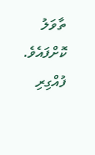ތާވަލު ކޮށްފައެވެ. ފުއްގިރި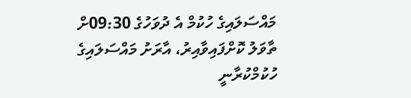މައްސަލައިގެ ހުކުމް އެ ދުވަހުގެ 09:30ށް ތާވަލު ކޮށްފައިވާއިރު، އާރަށު މައްސަލައިގެ ހުކުމްކުރާނީ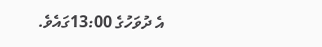އެ ދުވަހުގެ 13:00ގައެވެ.